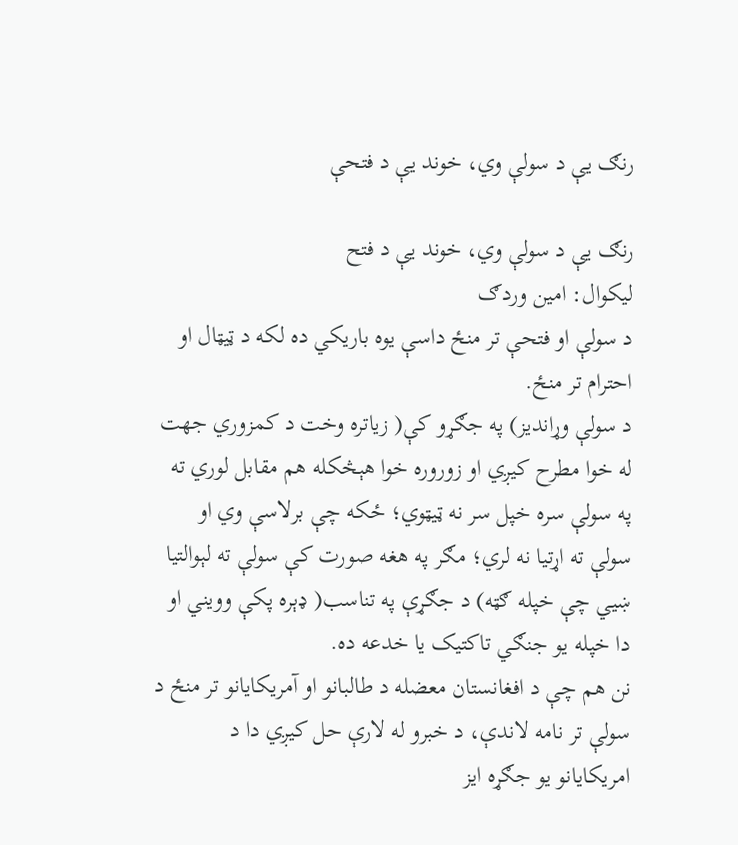رنګ یې د سولې وي، خوند یې د فتحې

رنګ یې د سولې وي، خوند یې د فتح
لیکوال: امین وردګ
د سولې او فتحې تر منځ داسې یوه باریکي ده لکه د ټيټال او احترام تر منځ.
د سولې وړاندیز) په جګړو کې( زیاتره وخت د کمزوري جهت له خوا مطرح کیږي او زوروره خوا هېڅکله هم مقابل لوري ته په سولې سره خپل سر نه ټيټوي؛ ځکه چې برلاسې وي او سولې ته اړتیا نه لري؛ مګر په هغه صورت کې سولې ته لېوالتیا ښیي چې خپله ګټه) د جګړې په تناسب( ډېره پکې وویني او دا خپله یو جنګي تاکتیک یا خدعه ده.
نن هم چې د افغانستان معضله د طالبانو او آمریکایانو تر منځ د سولې تر نامه لاندې، د خبرو له لارې حل کیږي دا د امریکایانو یو جګړه ایز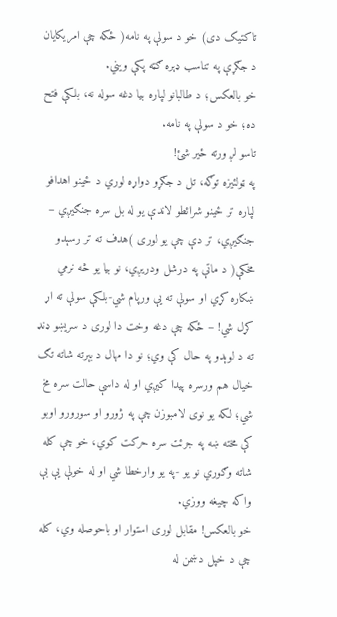تاکتیک دی) خو د سولې په نامه( ځکه چې امریکایان د جګړې په تناسب ډېره ګټه پکې ویني.
خو بالعکس؛ د طالبانو لپاره بیا دغه سوله نه، بلکې فتح ده؛ خو د سولې په نامه.
تاسو لږ ورته ځیر شئ!
په ټولئیزه توګه، تل د جګړو دواړه لوري د ځینو اهدافو لپاره تر ځینو شرائطو لاندې یو له بل سره جنګیږي – جنګیږي، تر دې چې یو لوری )هدف ته تر رسېدو مخکې( د ماتې په درشل ودریږي، نو بیا یو څه نرمي ښکاره کړي او سولې ته یې ورپام شي-بلکې سولې ته اړ کړل شي! – ځکه چې دغه وخت دا لوری د سریښو ډنډ ته د لوېدو په حال کې وي؛ نو دا مهال د بېرته شاته تګ خیال هم ورسره پیدا کیږي او له داسې حالت سره مخ شي؛ لکه یو نوی لامبوزن چې په ژورو او سورورو اوبو کې مخته ښه په جرئت سره حرکت کوي، خو چې کله شاته وګوري نو یو -په یو وارخطا شي او له خولې یې بې واکه چیغه ووزي.
خو بالعکس! مقابل لوری استوار او باحوصله وي، کله چې د خپل دښمن له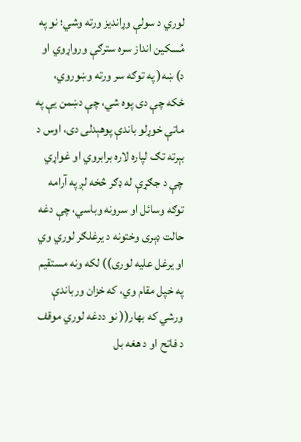لوري د سولې وړاندیز ورته وشي؛ نو په مُسکین انداز سره سترګې ورواړوي او د) ښه( په توګه سر ورته وښوروي، ځکه چې دی پوه شي، چې دښمن یې په ماتې خوړلو باندې پوهېدلی دی، اوس د بېرته تګ لپاره لاره برابروي او غواړي چې د جګړې له ډګر څخه لږ په آرامه توګه وسائل او سرونه وباسي، چې دغه حالت ډېری وختونه د یرغلګر لوري وي او یرغل علیه لوری)) لکه ونه مستقیم په خپل مقام وي، که خزان ورباندې ورشي که بهار(( نو ددغه لوري موقف د فاتح او د هغه بل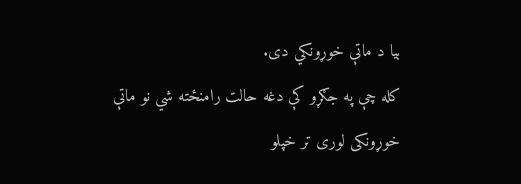بیا د ماتې خوړونکي دی.
کله چې په جګړو کې دغه حالت رامنځته شي نو ماتې خوړونکی لوری تر خپلو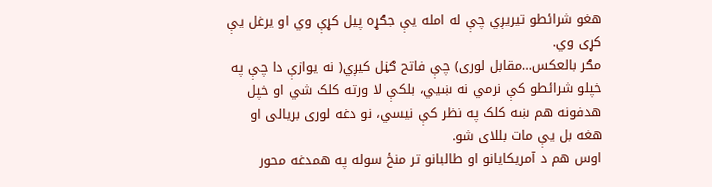هغو شرائطو تیریږي چې له امله یې جګړه پيل کړې وي او یرغل یې کړی وي.
مګر بالعکس…مقابل لوری) چې فاتح ګڼل کیږي( نه یوازې دا چې په خپلو شرائطو کې نرمي نه ښيي، بلکې لا ورته کلک شي او خپل هدفونه هم ښه کلک په نظر کې نیسي، نو دغه لوری بریالی او هغه بل یې مات بللای شو.
اوس هم د آمریکایانو او طالبانو تر منځ سوله په همدغه محور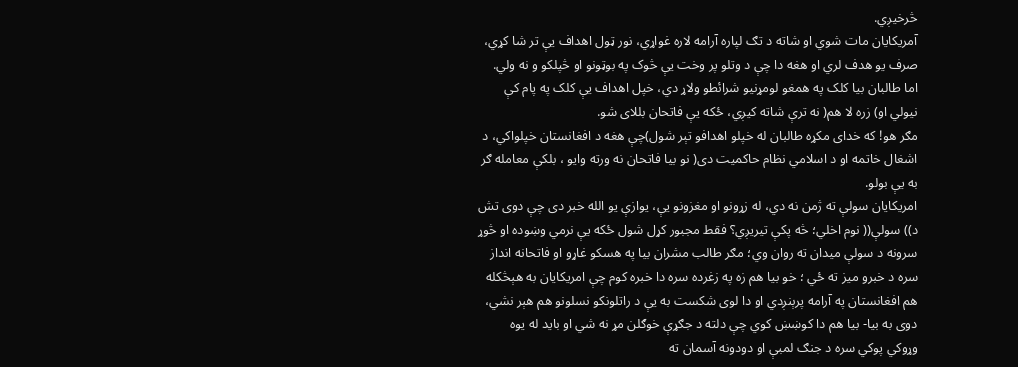څرخیږي.
آمریکایان مات شوي او شاته د تګ لپاره آرامه لاره غواړي، نور ټول اهداف یې تر شا کړي، صرف یو هدف لري او هغه دا چې د وتلو پر وخت یې څوک په بوټونو او څپلکو و نه ولي.
اما طالبان بیا کلک په همغو لومړنیو شرائطو ولاړ دي، خپل اهداف یې کلک په پام کې نیولي او) زره لا هم( نه ترې شاته کيږي، ځکه یې فاتحان بللای شو.
مګر هو! که خدای مکړه طالبان له خپلو اهدافو تېر شول)چې هغه د افغانستان خپلواکي، د اشغال خاتمه او د اسلامي نظام حاکمیت دی( نو بیا فاتحان نه ورته وایو ، بلکې معامله ګر به یې بولو.
امریکایان سولې ته ژمن نه دي، له زړونو او مغزونو یې، یوازې یو الله خبر دی چې دوی تش د)) سولې(( نوم اخلي؛ څه پکې تیریږي؟ فقط مجبور کړل شول ځکه یې نرمي وښوده او څوړ سرونه د سولې میدان ته روان وي؛ مګر طالب مشران بیا په هسکو غاړو او فاتحانه انداز سره د خبرو میز ته ځي ؛ خو بیا هم زه په زغرده سره دا خبره کوم چې امریکایان به هېڅکله هم افغانستان په آرامه پرېنږدي او دا لوی شکست به یې د راتلونکو نسلونو هم هېر نشي، دوی به بیا- بیا هم دا کوښښ کوي چې دلته د جګړې خوګلن مړ نه شي او باید له یوه وړوکي پوکي سره د جنګ لمبې او دودونه آسمان ته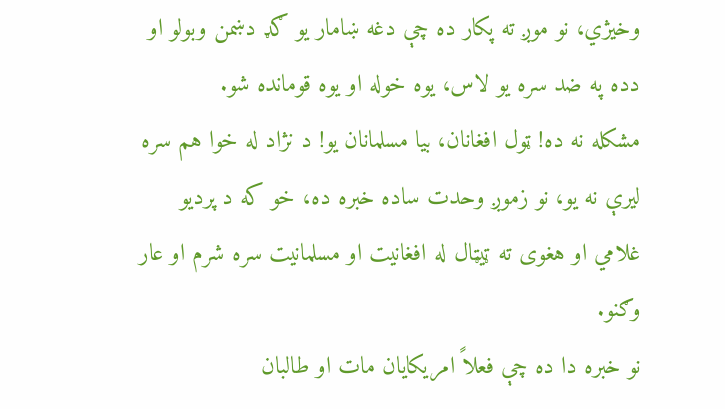وخيژي، نو موږ ته پکار ده چې دغه ښامار یو ګډ دښمن وبولو او دده په ضد سره یو لاس، یوه خوله او یوه قومانده شو.
مشکله نه ده! ټول افغانان، بیا مسلمانان یو! د نژاد له خوا هم سره لیرې نه یو، نو زموږ وحدت ساده خبره ده، خو که د پردیو غلامي او هغوی ته ټيټال له افغانیت او مسلمانیت سره شرم او عار وګنو.
نو خبره دا ده چې فعلاً امریکایان مات او طالبان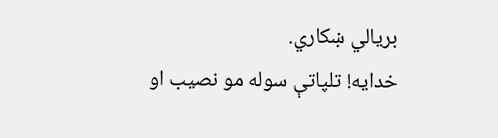بریالي ښکاري.
خدایه! تلپاتې سوله مو نصیب او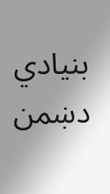بنیادي دښمن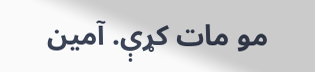مو مات کړې. آمین